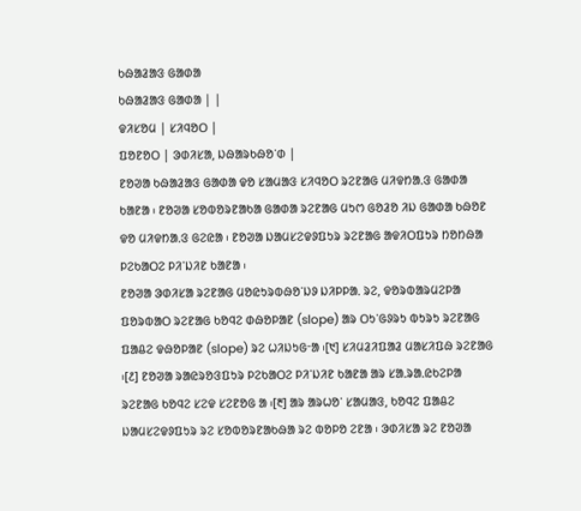ᱠᱷᱟᱲᱟᱝ ᱜᱟᱰᱟ
ᱠᱷᱟᱲᱟᱝ ᱜᱟᱰᱟ | |
ᱫᱤᱥᱚᱢ | ᱥᱤᱧᱚᱛ |
ᱯᱚᱱᱚᱛ | ᱳᱰᱤᱥᱟ, ᱡᱷᱟᱨᱠᱷᱚᱸᱰ |
ᱱᱚᱣᱟ ᱠᱷᱟᱲᱟᱝ ᱜᱟᱰᱟ ᱫᱚ ᱥᱟᱢᱟᱝ ᱥᱤᱧᱚᱛ ᱨᱮᱱᱟᱜ ᱢᱤᱫᱴᱟᱹᱝ ᱜᱟᱰᱟ ᱠᱟᱱᱟ ᱾ ᱱᱚᱣᱟ ᱥᱚᱵᱚᱨᱱᱟᱠᱟ ᱜᱟᱰᱟ ᱨᱮᱱᱟᱜ ᱢᱩᱬ ᱜᱚᱲᱚ ᱤᱡ ᱜᱟᱰᱟ ᱠᱷᱚᱱ ᱫᱚ ᱢᱤᱫᱴᱟᱹᱝ ᱜᱮᱭᱟ ᱾ ᱱᱚᱣᱟ ᱡᱟᱢᱥᱮᱫᱽᱯᱩᱨ ᱨᱮᱱᱟᱜ ᱟᱫᱤᱛᱯᱩᱨ ᱴᱚᱴᱷᱟ ᱞᱮᱠᱟᱛᱮ ᱞᱤᱸᱡᱤᱱ ᱠᱟᱱᱟ ᱾
ᱱᱚᱣᱟ ᱳᱰᱤᱥᱟ ᱨᱮᱱᱟᱜ ᱢᱚᱭᱩᱨᱵᱷᱚᱸᱡᱽ ᱡᱤᱞᱞᱟᱹ ᱨᱮ, ᱫᱚᱨᱵᱟᱨᱢᱮᱞᱟ ᱯᱚᱨᱵᱟᱛ ᱨᱮᱱᱟᱜ ᱠᱚᱧᱮ ᱰᱷᱚᱞᱟᱱ (slope) ᱟᱨ ᱛᱩᱸᱜᱽᱨᱩ ᱵᱩᱨᱩ ᱨᱮᱱᱟᱜ ᱯᱟᱪᱮ ᱫᱷᱚᱞᱟᱱ (slope) ᱨᱮ ᱦᱤᱡᱩᱜᱼᱟ ᱾[᱑] ᱥᱤᱢᱲᱤᱯᱟᱲ ᱢᱟᱥᱤᱯᱷ ᱨᱮᱱᱟᱜ ᱾[᱒] ᱱᱚᱣᱟ ᱨᱟᱭᱨᱚᱝᱯᱩᱨ ᱞᱮᱠᱟᱛᱮ ᱞᱤᱸᱡᱤᱱ ᱠᱟᱱᱟ ᱟᱨ ᱥᱟᱹᱨᱟᱹᱭᱠᱮᱞᱟ ᱨᱮᱱᱟᱜ ᱠᱚᱧᱮ ᱥᱮᱫ ᱥᱮᱱᱚᱜ ᱟ ᱾[᱓] ᱟᱨ ᱟᱨᱦᱚᱸ ᱥᱟᱢᱟᱝ, ᱠᱚᱧᱮ ᱯᱟᱪᱮ ᱡᱟᱢᱥᱮᱫᱽᱯᱩᱨ ᱨᱮ ᱥᱚᱵᱚᱨᱱᱟᱠᱷᱟ ᱨᱮ ᱵᱚᱞᱚ ᱮᱱᱟ ᱾ ᱳᱰᱤᱥᱟ ᱨᱮ ᱱᱚᱣᱟ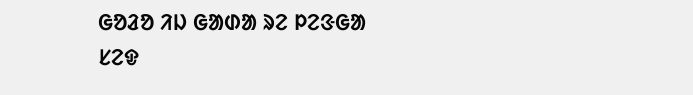ᱜᱚᱲᱚ ᱤᱡ ᱜᱟᱰᱟ ᱨᱮ ᱞᱮᱝᱜᱟ ᱥᱮᱫ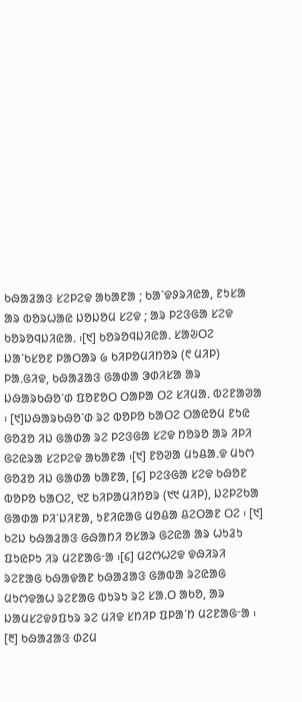ᱠᱷᱟᱲᱟᱝ ᱥᱮᱞᱮᱫ ᱟᱠᱟᱱᱟ ; ᱠᱟᱸᱫᱽᱨᱤᱭᱟ, ᱱᱩᱥᱟ ᱟᱨ ᱵᱚᱨᱦᱟᱭ ᱡᱚᱡᱚᱢ ᱥᱮᱫ ; ᱟᱨ ᱞᱮᱝᱜᱟ ᱥᱮᱫ ᱠᱚᱨᱚᱧᱡᱤᱭᱟᱹ ᱾[᱑] ᱠᱚᱨᱚᱧᱡᱤᱭᱟᱹ ᱥᱟᱶᱛᱮ ᱡᱟᱸᱠᱥᱚᱱ ᱞᱟᱛᱟᱨ ᱙ ᱠᱤᱞᱚᱢᱤᱴᱚᱨ (᱖ ᱢᱤᱞ) ᱞᱟᱹᱜᱤᱫ, ᱠᱷᱟᱲᱟᱝ ᱜᱟᱰᱟ ᱳᱰᱤᱥᱟ ᱟᱨ ᱡᱷᱟᱨᱠᱷᱚᱸᱰ ᱯᱚᱱᱚᱛ ᱛᱟᱞᱟ ᱛᱮ ᱥᱤᱢᱟᱹ ᱵᱮᱱᱟᱣᱟ ᱾ [᱑]ᱡᱷᱟᱨᱠᱷᱚᱸᱰ ᱨᱮ ᱵᱚᱞᱚ ᱠᱟᱛᱮ ᱛᱟᱭᱚᱢ ᱱᱩᱭ ᱜᱚᱲᱚ ᱤᱡ ᱜᱟᱰᱟ ᱨᱮ ᱞᱮᱝᱜᱟ ᱥᱮᱫ ᱴᱚᱨᱚ ᱟᱨ ᱤᱞᱤ ᱜᱮᱭᱨᱟ ᱥᱮᱞᱮᱫ ᱟᱠᱟᱱᱟ ᱾[᱑] ᱱᱚᱣᱟ ᱢᱩᱪᱟᱹᱫ ᱢᱩᱬ ᱜᱚᱲᱚ ᱤᱡ ᱜᱟᱰᱟ ᱠᱟᱱᱟ, [᱔] ᱞᱮᱝᱜᱟ ᱥᱮᱫ ᱠᱷᱚᱱ ᱵᱚᱞᱚ ᱠᱟᱛᱮ, ᱑᱗ ᱠᱤᱞᱟᱢᱤᱴᱚᱨ (᱑᱑ ᱢᱤᱞ), ᱡᱮᱞᱮᱠᱟ ᱜᱟᱰᱟ ᱞᱤᱸᱡᱤᱱᱟ, ᱩᱱᱤᱭᱟᱜ ᱢᱚᱪᱟ ᱪᱮᱛᱟᱱ ᱛᱮ ᱾ [᱑]
ᱠᱮᱡ ᱠᱷᱟᱲᱟᱝ ᱜᱷᱟᱴᱤ ᱚᱥᱟᱨ ᱜᱮᱭᱟ ᱟᱨ ᱦᱩᱲᱩ ᱯᱩᱭᱞᱩ ᱤᱨ ᱢᱮᱱᱟᱜᱼᱟ ᱾[᱔] ᱢᱮᱬᱦᱮᱫ ᱫᱷᱤᱨᱤ ᱨᱮᱱᱟᱜ ᱠᱷᱟᱫᱟᱱ ᱠᱷᱟᱲᱟᱝ ᱜᱟᱵᱟ ᱨᱮᱭᱟᱜ ᱢᱩᱬᱫᱟᱦ ᱨᱮᱱᱟᱜ ᱵᱩᱨᱩ ᱨᱮ ᱥᱟᱹᱛ ᱟᱠᱚ, ᱟᱨ ᱡᱟᱢᱥᱮᱫᱽᱯᱩᱨ ᱨᱮ ᱢᱤᱫ ᱥᱴᱤᱞ ᱯᱞᱟᱸᱴ ᱢᱮᱱᱟᱜᱼᱟ ᱾ [᱓] ᱠᱷᱟᱲᱟᱝ ᱰᱮᱢ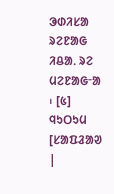ᱳᱰᱤᱥᱟ ᱨᱮᱱᱟᱜ ᱤᱪᱟᱹ ᱨᱮ ᱢᱮᱱᱟᱜᱼᱟ ᱾ [᱕]
ᱧᱩᱛᱩᱢ
[ᱥᱟᱯᱲᱟᱣ |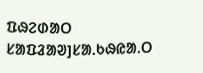ᱯᱷᱮᱰᱟᱛ ᱥᱟᱯᱲᱟᱣ]ᱥᱟᱹᱠᱷᱭᱟᱹᱛ